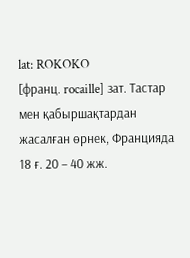lat: ROKOKO
[франц. rocaille] зат. Тастар мен қабыршақтардан жасалған өрнек, Францияда 18 ғ. 20 – 40 жж.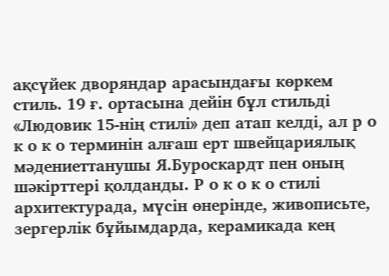ақсүйек дворяндар арасындағы көркем стиль. 19 ғ. ортасына дейін бұл стильді «Людовик 15-нің стилі» деп атап келді, ал р о к о к о терминін алғаш ерт швейцариялық мәдениеттанушы Я.Буроскардт пен оның шәкірттері қолданды. Р о к о к о стилі архитектурада, мүсін өнерінде, живописьте, зергерлік бұйымдарда, керамикада кең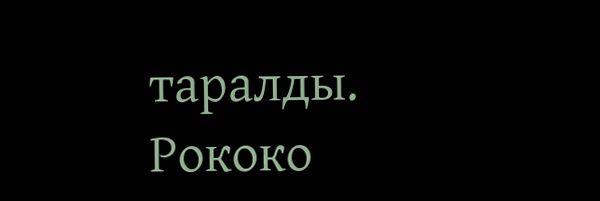таралды.
Рококо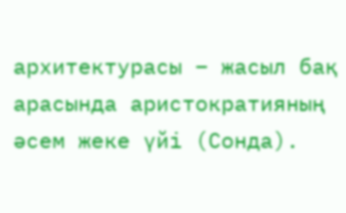архитектурасы – жасыл бақ арасында аристократияның әсем жеке үйі (Сонда).